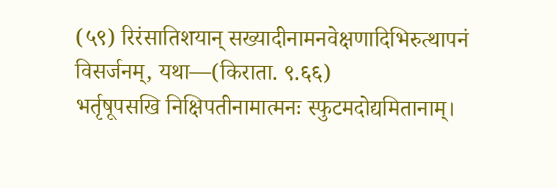(५९) रिरंसातिशयान् सख्यादीनामनवेक्षणादिभिरुत्थापनं विसर्जनम्, यथा—(किराता. ९.६६)
भर्तृषूपसखि निक्षिपतीनामात्मनः स्फुटमदोद्यमितानाम्।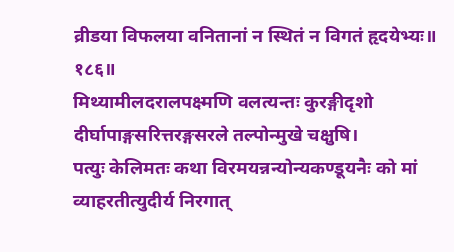व्रीडया विफलया वनितानां न स्थितं न विगतं हृदयेभ्यः॥ १८६॥
मिथ्यामीलदरालपक्ष्मणि वलत्यन्तः कुरङ्गीदृशो दीर्घापाङ्गसरित्तरङ्गसरले तल्पोन्मुखे चक्षुषि।
पत्युः केलिमतः कथा विरमयन्नन्योन्यकण्डूयनैः को मां व्याहरतीत्युदीर्य निरगात्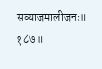सव्याजमालीजनः॥ १८७॥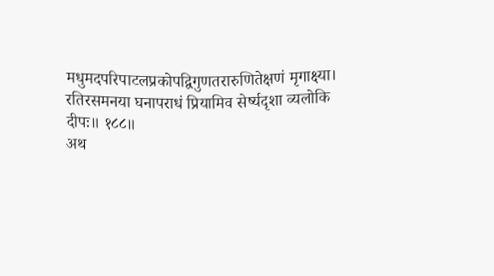मधुमदपरिपाटलप्रकोपद्विगुणतरारुणितेक्षणं मृगाक्ष्या।
रतिरसमनया घनापराधं प्रियामिव सेर्ष्यदृशा व्यलोकि दीपः॥ १८८॥
अथ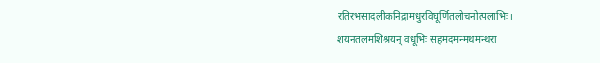रतिरभसादलीकनिद्रामधुरविघूर्णितलोचनोत्पलाभिः।
शयनतलमशिश्रयन् वधूभिः सहमदमन्मथमन्थरा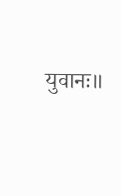युवानः॥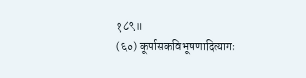१८९॥
(६०) कूर्पासकविभूषणादित्यागः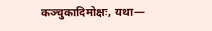कञ्चुकादिमोक्षः, यथा—